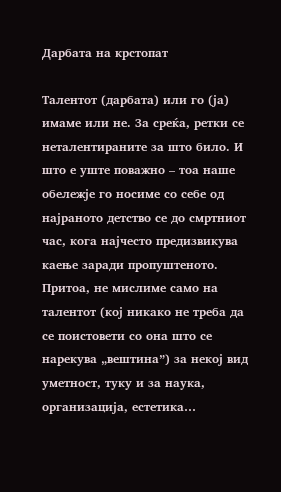Дарбата на крстопат

Талентот (дарбата) или го (ја) имаме или не. За среќа, ретки се неталентираните за што било. И што е уште поважно – тоа наше обележје го носиме со себе од најраното детство се до смртниот час, кога најчесто предизвикува каење заради пропуштеното. Притоа, не мислиме само на талентот (кој никако не треба да се поистовети со она што се нарекува „вештина”) за некој вид уметност, туку и за наука, организација, естетика…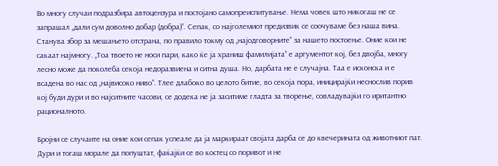Во многу случаи подразбира автоцензура и постојано самопреиспитување. Нема човек што никогаш не се запрашал „дали сум доволно добар (добра)”. Сепак, со најголемиот предизвик се соочуваме без наша вина. Станува збор за мешањето отстрана, по правило токму од „најодговорните” за нашето постоење. Оние кои не сакаат најмногу. „Тоа твоето не носи пари, како ќе ја храниш фамилијата” е аргументот кој, без двојба, многу лесно може да поколеба секоја недоразвиена и ситна душа. Но, дарбата не е случајна. Таа е исконска и е всадена во нас од „највисоко ниво”. Тлее длабоко во целото битие, во секоја пора, иницирајќи неснослив порив кој буди дури и во најситните часови, се додека не ја заситиме гладта за творење, совладувајќи го иритантно рационалното.

Бројни се случаите на оние кои сепак успеале да ја маркираат својата дарба се до квечерината од животниот пат. Дури и тогаш морале да попуштат, фаќајќи се во костец со поривот и не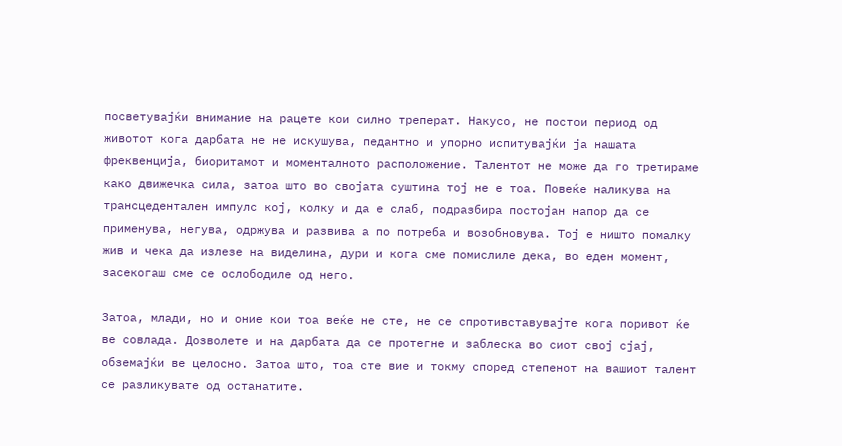посветувајќи внимание на рацете кои силно треперат. Накусо, не постои период од животот кога дарбата не не искушува, педантно и упорно испитувајќи ја нашата фреквенција, биоритамот и моменталното расположение. Талентот не може да го третираме како движечка сила, затоа што во својата суштина тој не е тоа. Повеќе наликува на трансцедентален импулс кој, колку и да е слаб, подразбира постојан напор да се применува, негува, одржува и развива а по потреба и возобновува. Тој е ништо помалку жив и чека да излезе на виделина, дури и кога сме помислиле дека, во еден момент, засекогаш сме се ослободиле од него.

Затоа, млади, но и оние кои тоа веќе не сте, не се спротивставувајте кога поривот ќе ве совлада. Дозволете и на дарбата да се протегне и заблеска во сиот свој сјај, обземајќи ве целосно. Затоа што, тоа сте вие и токму според степенот на вашиот талент се разликувате од останатите.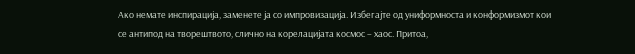Ако немате инспирација, заменете ја со импровизација. Избегајте од униформноста и конформизмот кои се антипод на творештвото, слично на корелацијата космос – хаос. Притоа,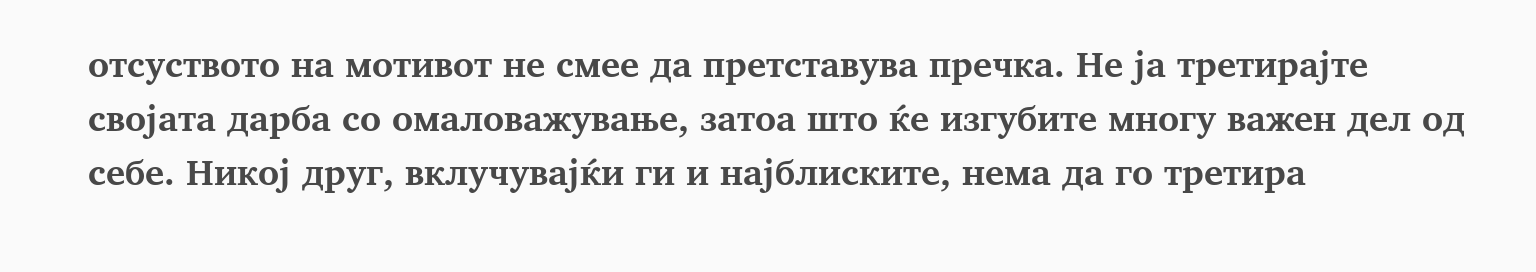отсуството на мотивот не смее да претставува пречка. Не ја третирајте својата дарба со омаловажување, затоа што ќе изгубите многу важен дел од себе. Никој друг, вклучувајќи ги и најблиските, нема да го третира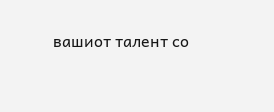вашиот талент со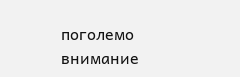поголемо внимание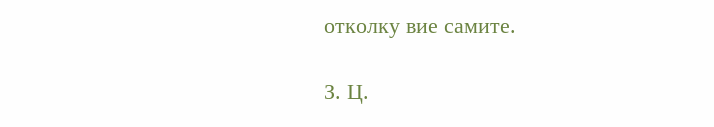отколку вие самите.

З. Ц.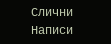Слични Написи